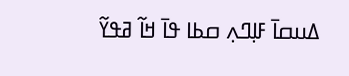ߡߎߛߊ߫ ߓߊ߲ߣߍ߲ ߛߕߊ ߟߊ߫ ߞߊ߬ ߥߟߌ߬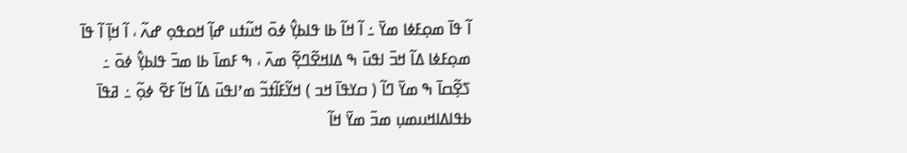ߊ߬ ߟߊ߫ ߘߋ߲ߓߦߊ ߘߌ߫ ߸ ߊ߬ ߞߊ߬ ߕߊ ߟߊߕߌ߲߮ ߦߋ߫ ߞߎ߬ߙߎ ߝߊ߲߬ ߞߋߟߋ߲ ߝߍ߬ ، ߊ߬ ߞߊ߲߫ ߊ߬ ߟߊ߫ ߘߋ߲ߓߦߊ ߡߊ߬ ߞߏ߫ ߊߟߎ߫ ߒ ߡߊߞߐ߬ߣߐ߲߬ ߘߍ߫ ، ߒ ߓߘߊ߫ ߕߊ ߘߏ߫ ߟߊߕߌ߲߮ ߦߋ߫ ߸ ߖߐ߲߬ߛߊ߫ ߒ ߘߌ߫ ߣߊ߬ ( ߛߌߟߊ߫ ߞߏ ) ߞߌ߬ߓߊ߬ߙߏ߬ ߘߴߊߟߎ߫ ߡߊ߬ ߞߊ߬ ߓߐ߫ ߦߋ߲߬ ߸ ߥߟߊ߫ ߕߟߊߡߊߞߎߘߎ߲ ߘߏ߫ ߘߌ߫ ߞߊ߬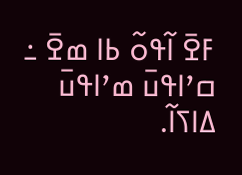ߓߐ߫ ߊ߬ߟߋ߬ ߕߊ ߘߐ߫ ߸ ߛߴߊߟߎ߫ ߘߴߊߟߎ߫ ߡߊߖߊ߬.